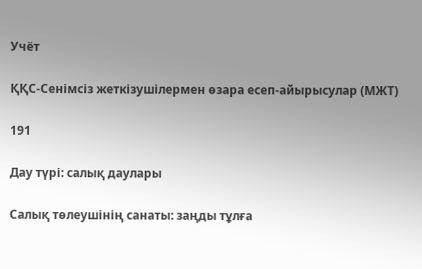Учёт

ҚҚС-Сенімсіз жеткізушілермен өзара есеп-айырысулар (МЖТ)

191

Дау түрі: салық даулары

Салық төлеушінің санаты: заңды тұлға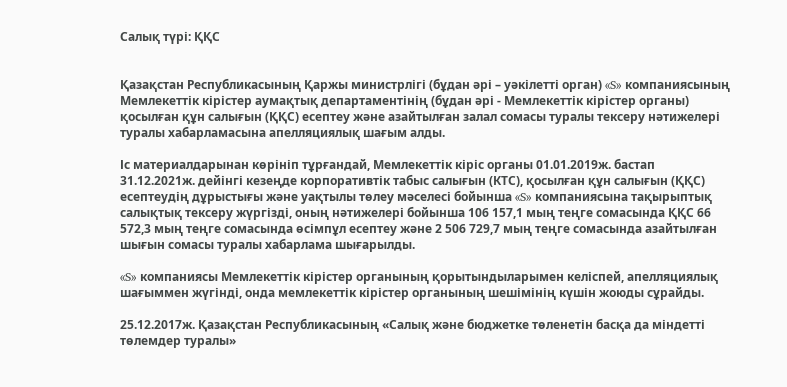Салық түрі: ҚҚС


Қазақстан Республикасының Қаржы министрлігі (бұдан әрі – уәкілетті орган) «S» компаниясының Мемлекеттік кірістер аумақтық департаментінің (бұдан әрі - Мемлекеттік кірістер органы) қосылған құн салығын (ҚҚС) есептеу және азайтылған залал сомасы туралы тексеру нәтижелері туралы хабарламасына апелляциялық шағым алды.

Іс материалдарынан көрініп тұрғандай, Мемлекеттік кіріс органы 01.01.2019ж. бастап 31.12.2021ж. дейінгі кезеңде корпоративтік табыс салығын (КТС), қосылған құн салығын (ҚҚС) есептеудің дұрыстығы және уақтылы төлеу мәселесі бойынша «S» компаниясына тақырыптық салықтық тексеру жүргізді, оның нәтижелері бойынша 106 157,1 мың теңге сомасында ҚҚС 66 572,3 мың теңге сомасында өсімпұл есептеу және 2 506 729,7 мың теңге сомасында азайтылған шығын сомасы туралы хабарлама шығарылды.

«S» компаниясы Мемлекеттік кірістер органының қорытындыларымен келіспей, апелляциялық шағыммен жүгінді, онда мемлекеттік кірістер органының шешімінің күшін жоюды сұрайды.

25.12.2017ж. Қазақстан Республикасының «Салық және бюджетке төленетін басқа да міндетті төлемдер туралы»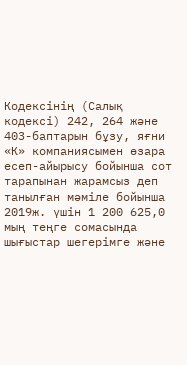Кодексінің (Салық кодексі) 242, 264 және 403-баптарын бұзу, яғни «К» компаниясымен өзара есеп-айырысу бойынша сот тарапынан жарамсыз деп танылған мәміле бойынша 2019ж. үшін 1 200 625,0 мың теңге сомасында шығыстар шегерімге және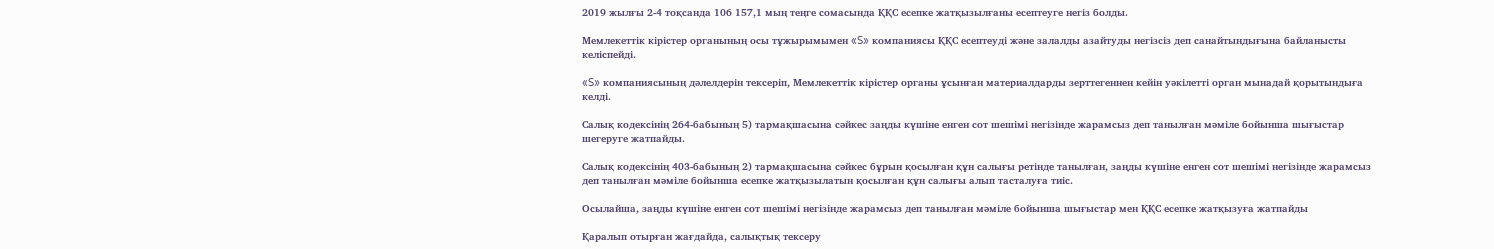2019 жылғы 2-4 тоқсанда 106 157,1 мың теңге сомасында ҚҚС есепке жатқызылғаны есептеуге негіз болды.

Мемлекеттік кірістер органының осы тұжырымымен «S» компаниясы ҚҚС есептеуді және залалды азайтуды негізсіз деп санайтындығына байланысты келіспейді.

«S» компаниясының дәлелдерін тексеріп, Мемлекеттік кірістер органы ұсынған материалдарды зерттегеннен кейін уәкілетті орган мынадай қорытындыға келді.

Салық кодексінің 264-бабының 5) тармақшасына сәйкес заңды күшіне енген сот шешімі негізінде жарамсыз деп танылған мәміле бойынша шығыстар шегеруге жатпайды.

Салық кодексінің 403-бабының 2) тармақшасына сәйкес бұрын қосылған құн салығы ретінде танылған, заңды күшіне енген сот шешімі негізінде жарамсыз деп танылған мәміле бойынша есепке жатқызылатын қосылған құн салығы алып тасталуға тиіс.

Осылайша, заңды күшіне енген сот шешімі негізінде жарамсыз деп танылған мәміле бойынша шығыстар мен ҚҚС есепке жатқызуға жатпайды

Қаралып отырған жағдайда, салықтық тексеру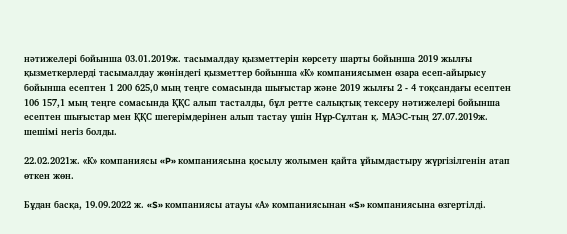нәтижелері бойынша 03.01.2019ж. тасымалдау қызметтерін көрсету шарты бойынша 2019 жылғы қызметкерлерді тасымалдау жөніндегі қызметтер бойынша «К» компаниясымен өзара есеп-айырысу бойынша есептен 1 200 625,0 мың теңге сомасында шығыстар және 2019 жылғы 2 - 4 тоқсандағы есептен 106 157,1 мың теңге сомасында ҚҚС алып тасталды, бұл ретте салықтық тексеру нәтижелері бойынша есептен шығыстар мен ҚҚС шегерімдерінен алып тастау үшін Нұр-Сұлтан қ. МАЭС-тың 27.07.2019ж. шешімі негіз болды.

22.02.2021ж. «К» компаниясы «P» компаниясына қосылу жолымен қайта ұйымдастыру жүргізілгенін атап өткен жөн.

Бұдан басқа, 19.09.2022 ж. «S» компаниясы атауы «А» компаниясынан «S» компаниясына өзгертілді.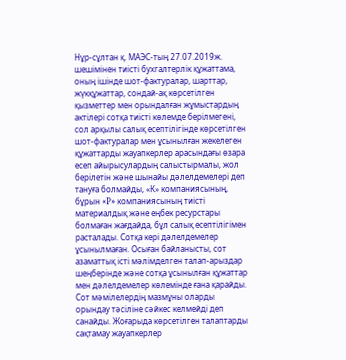Нұр-сұлтан қ. МАЭС-тың 27.07.2019ж. шешімінен тиісті бухгалтерлік құжаттама, оның ішінде шот-фактуралар, шарттар, жүкқұжаттар, сондай-ақ көрсетілген қызметтер мен орындалған жұмыстардың актілері сотқа тиісті көлемде берілмегені, сол арқылы салық есептілігінде көрсетілген шот-фактуралар мен ұсынылған жекелеген құжаттарды жауапкерлер арасындағы өзара есеп айырысулардың салыстырмалы, жол берілетін және шынайы дәлелдемелері деп тануға болмайды, «К» компаниясының, бұрын «P» компаниясының тиісті материалдық және еңбек ресурстары болмаған жағдайда, бұл салық есептілігімен расталады. Сотқа кері дәлелдемелер ұсынылмаған. Осыған байланысты, сот азаматтық істі мәлімделген талап-арыздар шеңберінде және сотқа ұсынылған құжаттар мен дәлелдемелер көлемінде ғана қарайды. Сот мәмілелердің мазмұны оларды орындау тәсіліне сәйкес келмейді деп санайды. Жоғарыда көрсетілген талаптарды сақтамау жауапкерлер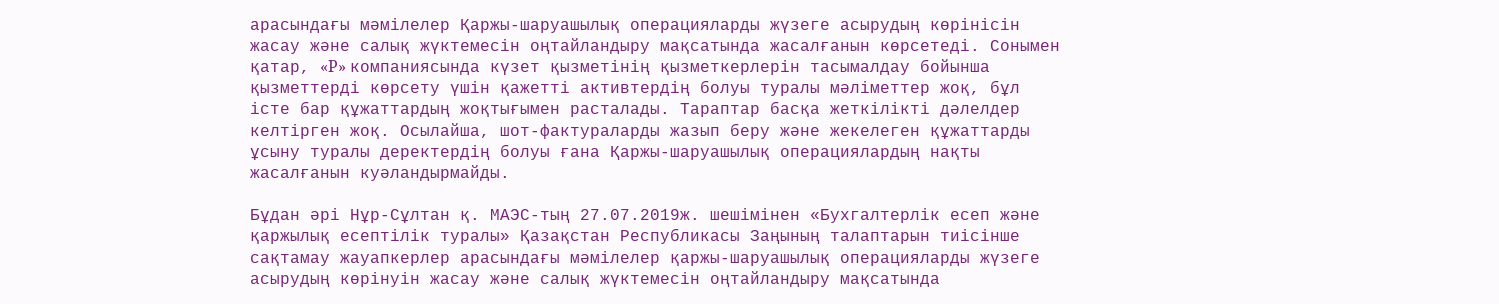арасындағы мәмілелер Қаржы-шаруашылық операцияларды жүзеге асырудың көрінісін жасау және салық жүктемесін оңтайландыру мақсатында жасалғанын көрсетеді. Сонымен қатар, «P» компаниясында күзет қызметінің қызметкерлерін тасымалдау бойынша қызметтерді көрсету үшін қажетті активтердің болуы туралы мәліметтер жоқ, бұл істе бар құжаттардың жоқтығымен расталады. Тараптар басқа жеткілікті дәлелдер келтірген жоқ. Осылайша, шот-фактураларды жазып беру және жекелеген құжаттарды ұсыну туралы деректердің болуы ғана Қаржы-шаруашылық операциялардың нақты жасалғанын куәландырмайды.

Бұдан әрі Нұр-Сұлтан қ. МАЭС-тың 27.07.2019ж. шешімінен «Бухгалтерлік есеп және қаржылық есептілік туралы» Қазақстан Республикасы Заңының талаптарын тиісінше сақтамау жауапкерлер арасындағы мәмілелер қаржы-шаруашылық операцияларды жүзеге асырудың көрінуін жасау және салық жүктемесін оңтайландыру мақсатында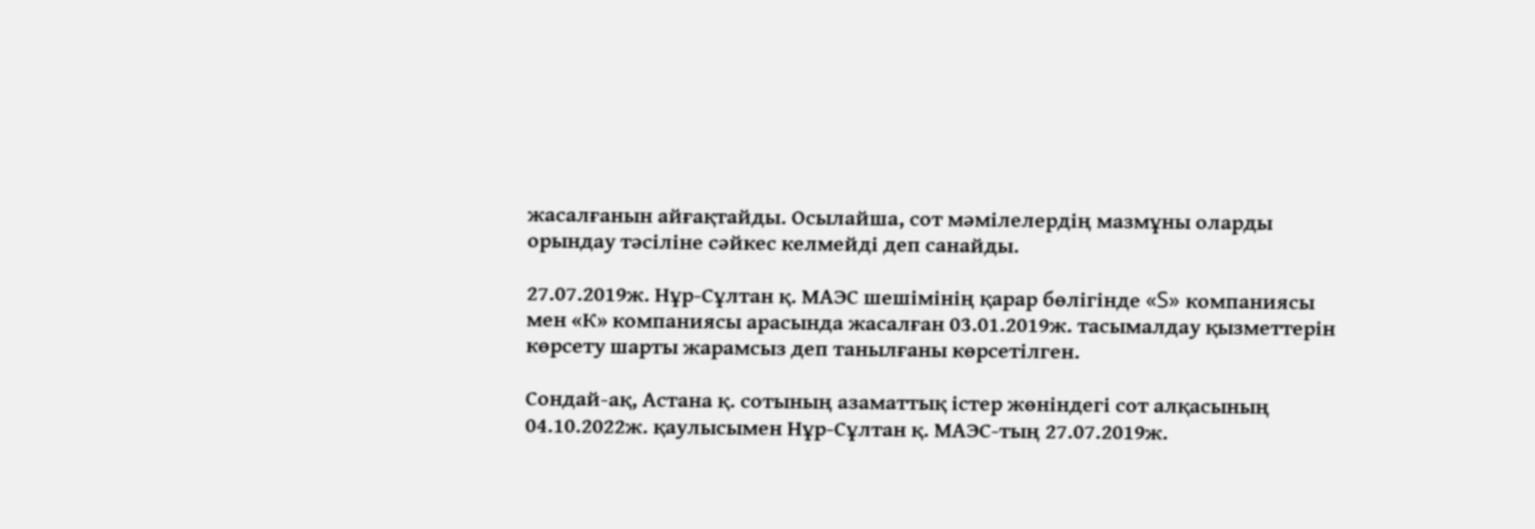жасалғанын айғақтайды. Осылайша, сот мәмілелердің мазмұны оларды орындау тәсіліне сәйкес келмейді деп санайды.

27.07.2019ж. Нұр-Сұлтан қ. МАЭС шешімінің қарар бөлігінде «S» компаниясы мен «К» компаниясы арасында жасалған 03.01.2019ж. тасымалдау қызметтерін көрсету шарты жарамсыз деп танылғаны көрсетілген.

Сондай-ақ, Астана қ. сотының азаматтық істер жөніндегі сот алқасының 04.10.2022ж. қаулысымен Нұр-Сұлтан қ. МАЭС-тың 27.07.2019ж.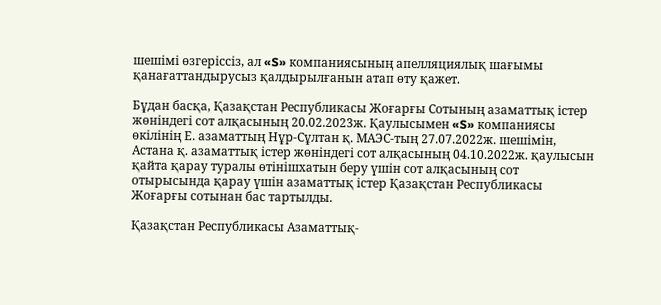шешімі өзгеріссіз, ал «S» компаниясының апелляциялық шағымы қанағаттандырусыз қалдырылғанын атап өту қажет.

Бұдан басқа, Қазақстан Республикасы Жоғарғы Сотының азаматтық істер жөніндегі сот алқасының 20.02.2023ж. Қаулысымен «S» компаниясы өкілінің Е. азаматтың Нұр-Сұлтан қ. МАЭС-тың 27.07.2022ж. шешімін, Астана қ. азаматтық істер жөніндегі сот алқасының 04.10.2022ж. қаулысын қайта қарау туралы өтінішхатын беру үшін сот алқасының сот отырысында қарау үшін азаматтық істер Қазақстан Республикасы Жоғарғы сотынан бас тартылды.

Қазақстан Республикасы Азаматтық-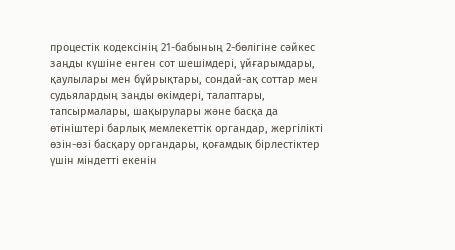процестік кодексінің 21-бабының 2-бөлігіне сәйкес заңды күшіне енген сот шешімдері, ұйғарымдары, қаулылары мен бұйрықтары, сондай-ақ соттар мен судьялардың заңды өкімдері, талаптары, тапсырмалары, шақырулары және басқа да өтініштері барлық мемлекеттік органдар, жергілікті өзін-өзі басқару органдары, қоғамдық бірлестіктер үшін міндетті екенін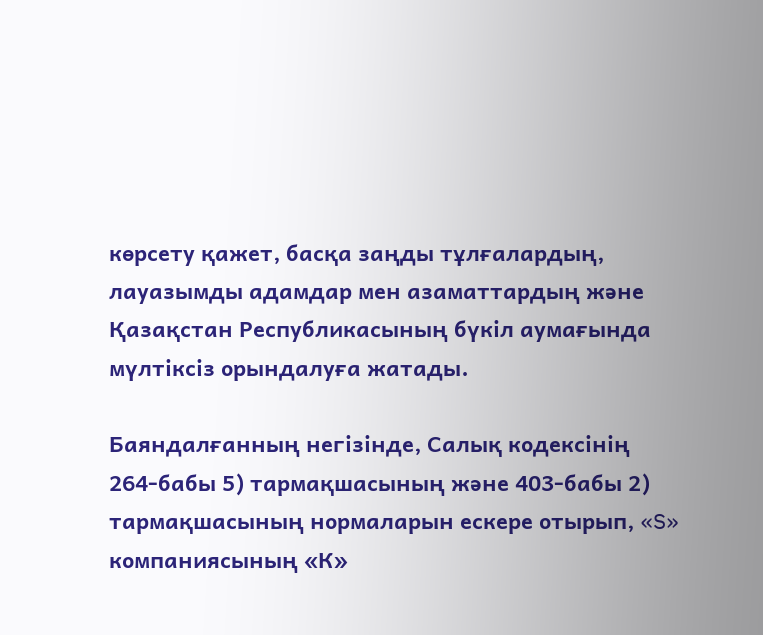көрсету қажет, басқа заңды тұлғалардың, лауазымды адамдар мен азаматтардың және Қазақстан Республикасының бүкіл аумағында мүлтіксіз орындалуға жатады.

Баяндалғанның негізінде, Салық кодексінің 264-бабы 5) тармақшасының және 403-бабы 2) тармақшасының нормаларын ескере отырып, «S» компаниясының «К»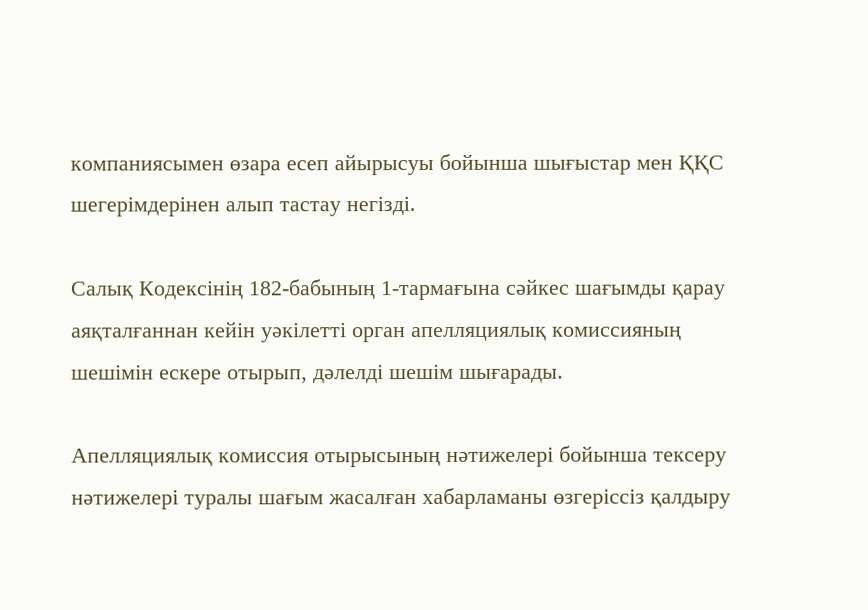компаниясымен өзара есеп айырысуы бойынша шығыстар мен ҚҚС шегерімдерінен алып тастау негізді.

Салық Кодексінің 182-бабының 1-тармағына сәйкес шағымды қарау аяқталғаннан кейін уәкілетті орган апелляциялық комиссияның шешімін ескере отырып, дәлелді шешім шығарады.

Апелляциялық комиссия отырысының нәтижелері бойынша тексеру нәтижелері туралы шағым жасалған хабарламаны өзгеріссіз қалдыру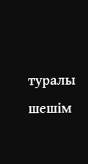туралы шешім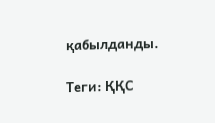қабылданды.

Теги: ҚҚС